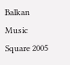Balkan Music Square 2005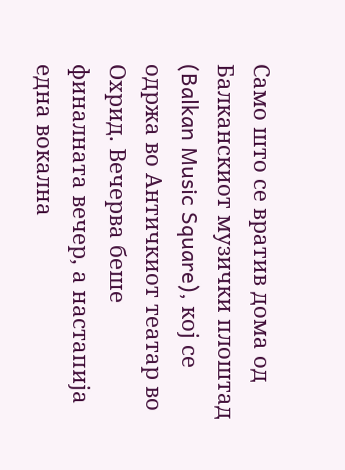Само што се вратив дома од Балканскиот музички плоштад (Balkan Music Square), кој се одржа во Античкиот театар во Охрид. Вечерва беше финалната вечер, а настапија една вокална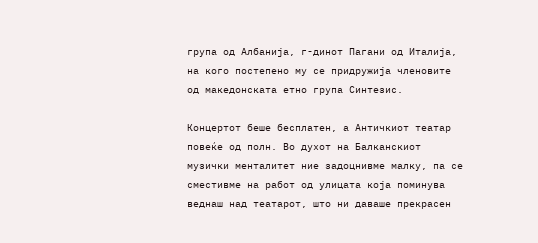група од Албанија, г-динот Пагани од Италија, на кого постепено му се придружија членовите од македонската етно група Синтезис.

Концертот беше бесплатен, а Античкиот театар повеќе од полн. Во духот на Балканскиот музички менталитет ние задоцнивме малку, па се сместивме на работ од улицата која поминува веднаш над театарот, што ни даваше прекрасен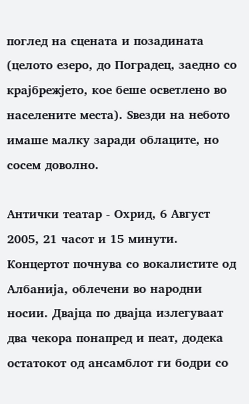поглед на сцената и позадината (целото езеро, до Поградец, заедно со крајбрежјето, кое беше осветлено во населените места). Ѕвезди на небото имаше малку заради облаците, но сосем доволно.

Антички театар - Охрид, 6 Август 2005, 21 часот и 15 минути. Концертот почнува со вокалистите од Албанија, облечени во народни носии. Двајца по двајца излегуваат два чекора понапред и пеат, додека остатокот од ансамблот ги бодри со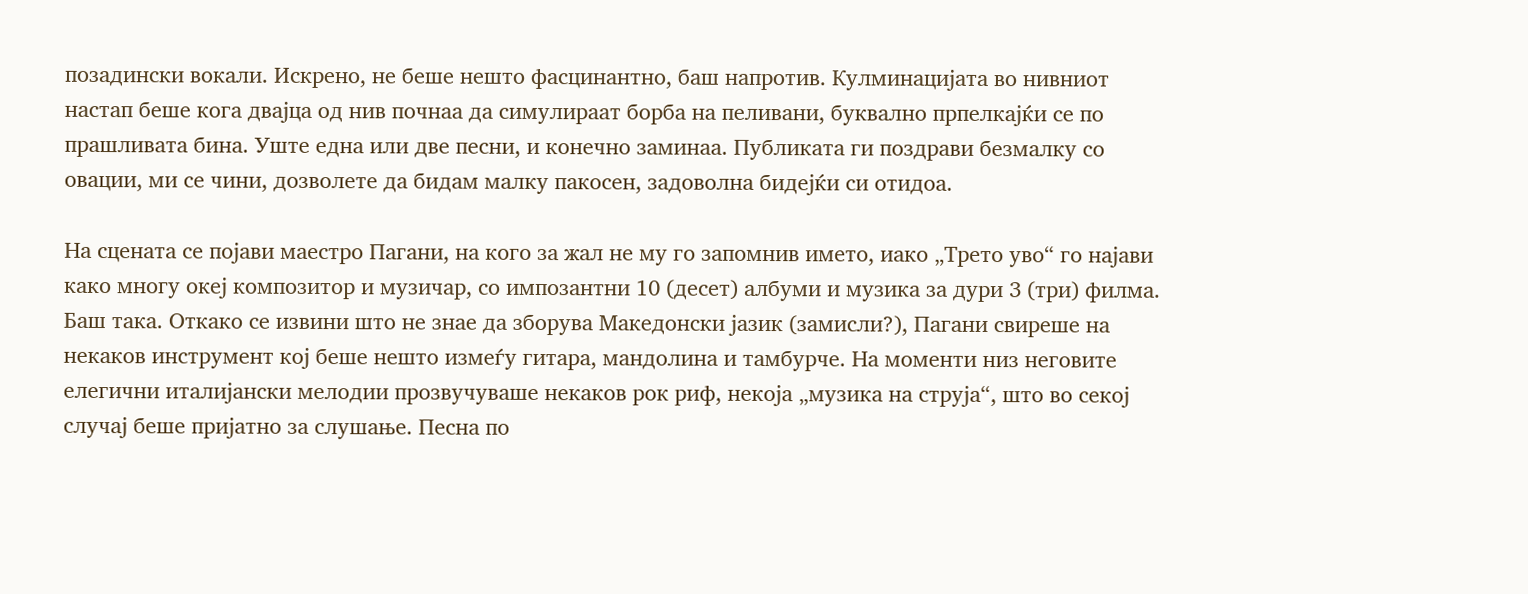позадински вокали. Искрено, не беше нешто фасцинантно, баш напротив. Кулминацијата во нивниот настап беше кога двајца од нив почнаа да симулираат борба на пеливани, буквално прпелкајќи се по прашливата бина. Уште една или две песни, и конечно заминаа. Публиката ги поздрави безмалку со овации, ми се чини, дозволете да бидам малку пакосен, задоволна бидејќи си отидоа.

На сцената се појави маестро Пагани, на кого за жал не му го запомнив името, иако „Трето уво“ го најави како многу океј композитор и музичар, со импозантни 10 (десет) албуми и музика за дури 3 (три) филма. Баш така. Откако се извини што не знае да зборува Македонски јазик (замисли?), Пагани свиреше на некаков инструмент кој беше нешто измеѓу гитара, мандолина и тамбурче. На моменти низ неговите елегични италијански мелодии прозвучуваше некаков рок риф, некоја „музика на струја“, што во секој случај беше пријатно за слушање. Песна по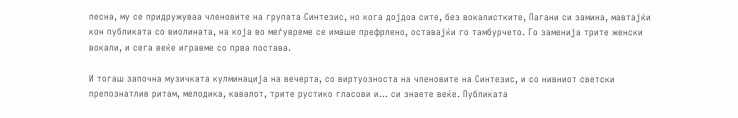песна, му се придружуваа членовите на групата Синтезис, но кога дојдоа сите, без вокалистките, Пагани си замина, мавтајќи кон публиката со виолината, на која во меѓувреме се имаше префрлено, оставајќи го тамбурчето. Го заменија трите женски вокали, и сега веќе игравме со прва постава.

И тогаш започна музичката кулминација на вечерта, со виртуозноста на членовите на Синтезис, и со нивниот светски препознатлив ритам, мелодика, кавалот, трите рустико гласови и... си знаете веќе. Публиката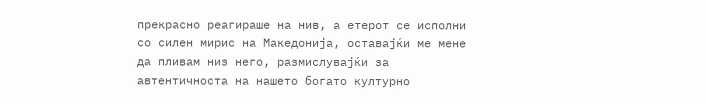прекрасно реагираше на нив, а етерот се исполни со силен мирис на Македонија, оставајќи ме мене да пливам низ него, размислувајќи за автентичноста на нашето богато културно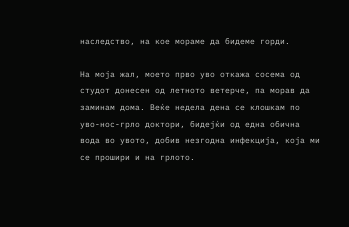наследство, на кое мораме да бидеме горди.

На моја жал, моето прво уво откажа сосема од студот донесен од летното ветерче, па морав да заминам дома. Веќе недела дена се клошкам по уво-нос-грло доктори, бидејќи од една обична вода во увото, добив незгодна инфекција, која ми се прошири и на грлото.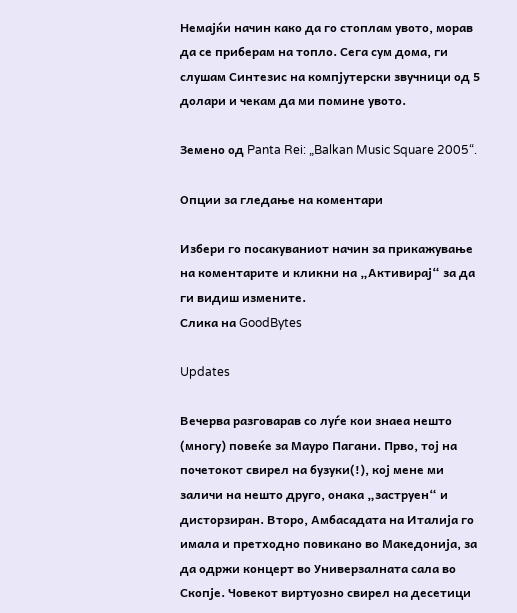Немајќи начин како да го стоплам увото, морав да се приберам на топло. Сега сум дома, ги слушам Синтезис на компјутерски звучници од 5 долари и чекам да ми помине увото.

Земено од Panta Rei: „Balkan Music Square 2005“.

Опции за гледање на коментари

Избери го посакуваниот начин за прикажување на коментарите и кликни на „Активирај“ за да ги видиш измените.
Слика на GoodBytes

Updates

Вечерва разговарав со луѓе кои знаеа нешто (многу) повеќе за Мауро Пагани. Прво, тој на почетокот свирел на бузуки(!), кој мене ми заличи на нешто друго, онака „заструен“ и дисторзиран. Второ, Амбасадата на Италија го имала и претходно повикано во Македонија, за да одржи концерт во Универзалната сала во Скопје. Човекот виртуозно свирел на десетици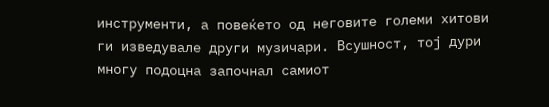инструменти, а повеќето од неговите големи хитови ги изведувале други музичари. Всушност, тој дури многу подоцна започнал самиот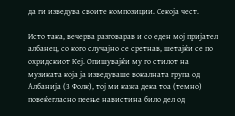да ги изведува своите композиции. Секоја чест.

Исто така, вечерва разговарав и со еден мој пријател албанец, со кого случајно се сретнав, шетајќи се по охридскиот Кеј. Опишувајќи му го стилот на музиката која ја изведуваше вокалната група од Албанија (3 Фолк), тој ми кажа дека тоа (темно) повеќегласно пеење навистина било дел од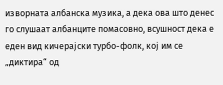изворната албанска музика, а дека ова што денес го слушаат албанците помасовно, всушност дека е еден вид кичерајски турбо-фолк, кој им се „диктира“ од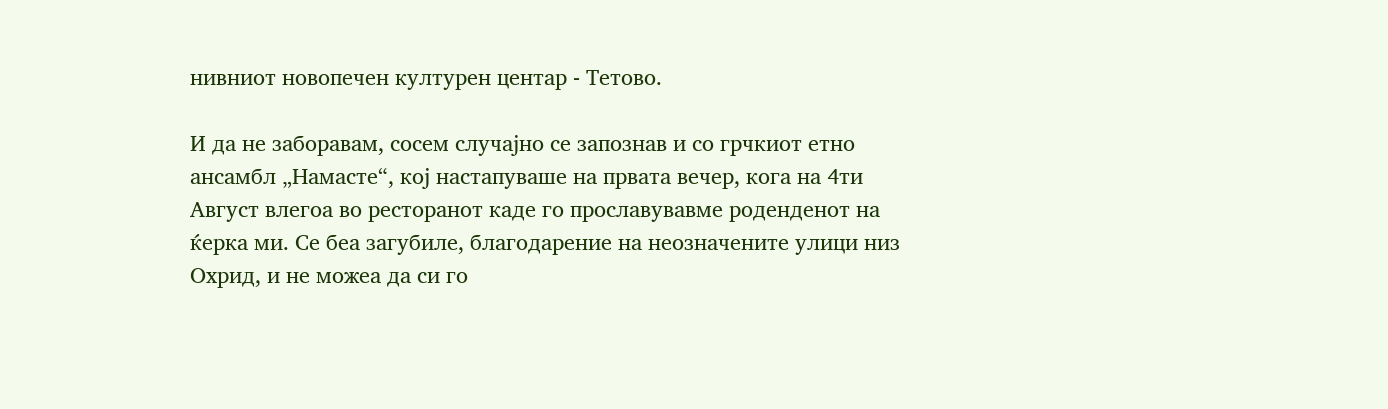нивниот новопечен културен центар - Тетово.

И да не заборавам, сосем случајно се запознав и со грчкиот етно ансамбл „Намасте“, кој настапуваше на првата вечер, кога на 4ти Август влегоа во ресторанот каде го прославувавме роденденот на ќерка ми. Се беа загубиле, благодарение на неозначените улици низ Охрид, и не можеа да си го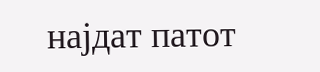најдат патот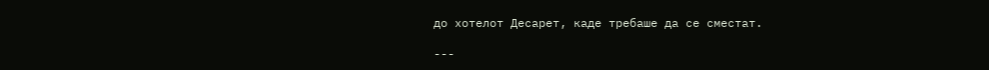до хотелот Десарет, каде требаше да се сместат.

---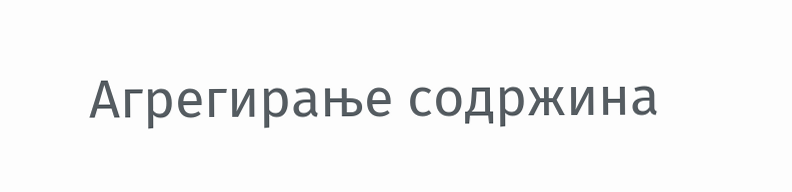Агрегирање содржина